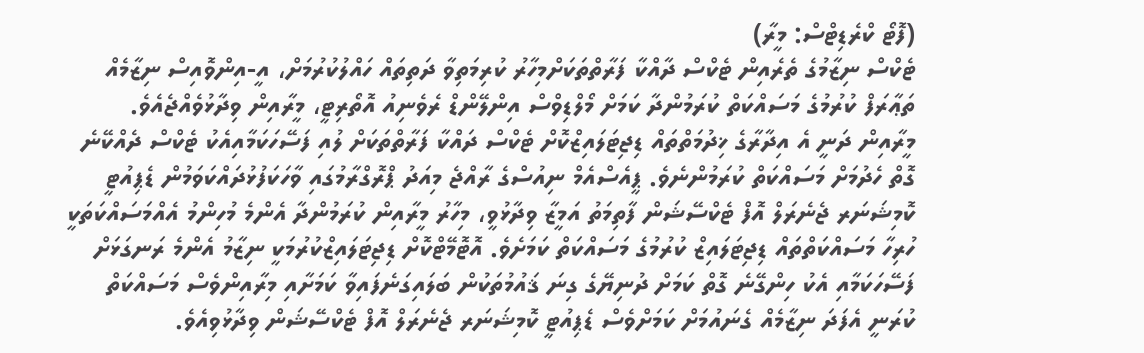(ފޮޓޯ ކްރެޑިޓްސް: މީރާ)
ޓެކްސް ނިޒާމުގެ ތެރެއިން ޓެކްސް ދާއްކާ ފަރާތްތަކަށްމިހާރު ކުރިމަތިވާ ދަތިތައް ހައްލުކުރުމަށް، އީ-އިންވޮއިސް ނިޒާމެއް ތަޢާރަފް ކުރުމުގެ މަސައްކަތް ކުރަމުންދާ ކަމަށް މޯލްޑިވްސް އިންލޭންޑް ރެވެނިއު އޮތޯރިޓީ، މީރާއިން ވިދާޅުވެއްޖެއެވެ.
މީރާއިން ދަނީ އެ އިދާރާގެ ޚިދުމަތްތައް ޑިޖިޓަލައިޒްކޮށް ޓެކްސް ދައްކާ ފަރާތްތަކަށް ލުއި ފަސޭހަކަމާއިއެކު ޓެކްސް ދެއްކޭނެ ގޮތް ހެދުމަށް މަސައްކަތް ކުރަމުންނެވެ. ޕީއެސްއެމް ނިއުސްގެ ރާއްޖެ މިއަދު ޕްރޮގްރާމުގައި ވާހަކަފުޅުދައްކަވަމުން ޑެޕިއުޓީ ކޮމިޝަނަރ ޖެނެރަލް އޮފް ޓެކްސޭޝަން ފާތިމަތު އަމީޒާ ވިދާޅުވީ، މިހާރު މީރާއިން ކުރަމުންދާ އެންމެ މުހިންމު އެއްމަސައްކަތަކީ ހުރިހާ މަސައްކަތްތައް ޑިޖިޓަލައިޒް ކުރުމުގެ މަސައްކަތް ކަމަށެވެ. އޮޓޮމޭޓްކޮށް ޑިޖިޓަލައިޒްކުރުމަކީ ނިޒާމު އެންމެ ރަނގަޅަށް ފަސޭހަކަމާއި އެކު ހިންގޭނެ ގޮތް ކަމަށް ދުނިޔޭގެ ގިނަ ޤައުމުތަކުން ބަލައިގަނެފައިވާ ކަމަށާއި މިރާއިންވެސް މަސައްކަތް ކުރަނީ އެފަދަ ނިޒާމެއް ގެނައުމަށް ކަމަށްވެސް ޑެޕިއުޓީ ކޮމިޝަނަރ ޖެނެރަލް އޮފް ޓެކްސޭޝަން ވިދާޅުވިއެވެ.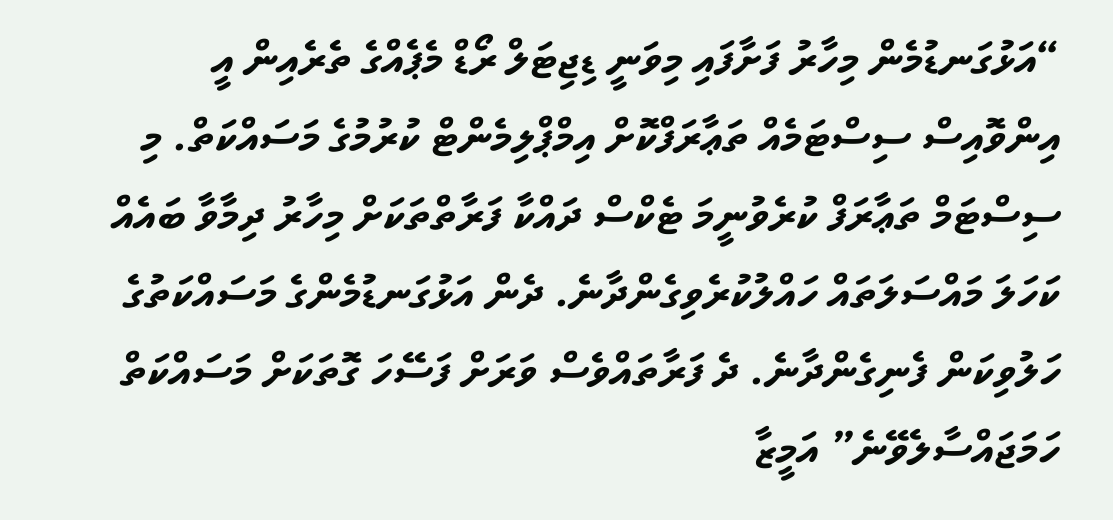“އަޅުގަނޑުމެން މިހާރު ފަށާފައި މިވަނީ ޑިޖިޓަލް ރޯޑް މެޕެއްގެ ތެރެއިން އީ އިންވޮއިސް ސިސްޓަމެއް ތަޢާރަފްކޮށް އިމްޕްލިމެންޓް ކުރުމުގެ މަސައްކަތް. މި ސިސްޓަމް ތަޢާރަފް ކުރެވުނީމަ ޓެކްސް ދައްކާ ފަރާތްތަކަށް މިހާރު ދިމާވާ ބައެއް ކަހަލަ މައްސަލަތައް ހައްލުކުރެވިގެންދާނެ. ދެން އަޅުގަނޑުމެންގެ މަސައްކަތުގެ ހަލުވިކަން ފެނިގެންދާނެ. ދެ ފަރާތައްވެސް ވަރަށް ފަސޭހަ ގޮތަކަށް މަސައްކަތް ހަމަޖައްސާލެވޭނެ” އަމީޒާ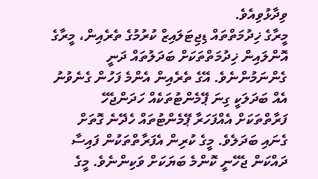ވިދާޅުވިއެވެ.
މީރާގެ ޚިދުމަތްތައް ޑިޖިޓަލައިޒް ކުރުމުގެ ތެރެއިން، މީރާގެ އޮންލައިން ޚިދުމަތްތަކަށް ބަދަލުތައް ދަނީ ގެންނަމުންނެވެ. އޭގެ ތެރެއިން އެންމެ ފަހުން ގެނެވުނު އެއް ބަދަލަކީ ގިނަ ޕޭމެންޓުތަކެއް ހަދަންޖެހޭ ފަރާތްތަކަށް އެއްފަހަރާ ޕޭމެންޓުތައް ހެދޭނެ ގޮތަށް ގެނައި ބަދަލެވެ. މީގެ ކުރިން އެފަރާތްތަކުން ފައިސާ ދައްކަން ޖެހޭނީ ކޮންމެ ބަޔަކަށް ވަކިންނެވެ. މީގެ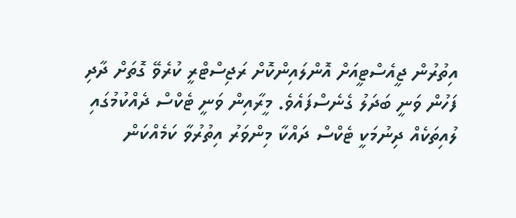އިތުރުން ޖީއެސްޓީއަށް އޮންލައިންކޮށް ރަޖިސްޓްރީ ކުރެވޭ ގޮތަށް ދާދި ފަހުން ވަނީ ބަދަލު ގެނެސްފައެވެ. މީރާއިން ވަނީ ޓެކްސް ދެއްކުމުގައި ލުއިތަކެއް ދިނުމަކީ ޓެކްސް ދައްކާ މިންވަރު އިތުރުވާ ކަމެއްކަން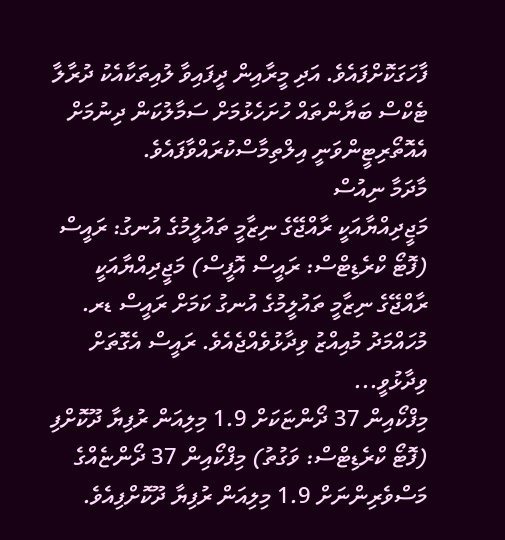ފާހަގަކޮށްފައެވެ. އަދި މީރާއިން ދީފައިވާ ލުއިތަކާއެކު ދުރާލާ ޓެކްސް ބަޔާންތައް ހުށަހެޅުމަށް ސަމާލުކަން ދިނުމަށް އެއޮތޯރިޓީންވަނީ އިލްތިމާސްކުރައްވާފައެވެ.
މާދަމާ ނިއުސް
މަޖީދިއްޔާއަކީ ރާއްޖޭގެ ނިޒާމީ ތައުލީމުގެ އުނގު: ރައީސް
(ފޮޓޯ ކްރެޑިޓްސް: ރައީސް އޮފީސް) މަޖީދިއްޔާއަކީ ރާއްޖޭގެ ނިޒާމީ ތައުލީމުގެ އުނގު ކަމަށް ރައީސް ޑރ. މުހައްމަދު މުއިއްޒު ވިދާޅުވެއްޖެއެވެ. ރައީސް އެގޮތަށް ވިދާޅުވީ...
މިފްކޯއިން 37 ދޯންޏަކަށް 1.9 މިލިއަން ރުފިޔާ ދޫކޮށްފި
(ފޮޓޯ ކްރެޑިޓްސް: ވަގުތު) މިފްކޯއިން 37 ދޯންޏެއްގެ މަސްވެރިންނަށް 1.9 މިލިއަން ރުފިޔާ ދޫކޮށްފިއެވެ.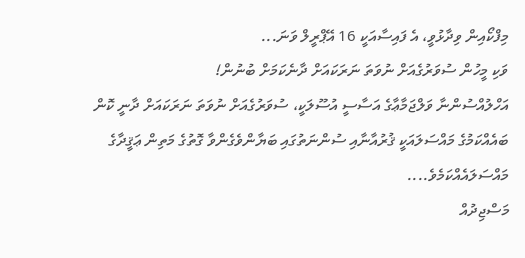މިފްކޯއިން ވިދާޅުވީ، އެ ފައިސާއަކީ 16 އޭޕްރީލް ވަނަ...
ވަކި މީހުން ސުވަރުގެއަށް ނުވަތަ ނަރަކައަށް ދާނެކަމަށް ބުނުން!
އަހްލުއްސުންނާ ވަލްޖަމާޢާގެ އަސާސީ އުސޫލަކީ، ސުވަރުގެއަށް ނުވަތަ ނަރަކައަށް ދާނީ ކޮން ބައެއްކަމުގެ މައްސަލައަކީ ޤުރުއާނާއި ސުންނަތުގައި ބަޔާންވެގެންވާ ގޮތުގެ މަތިން ޢަޤީދާގެ މައްސަލައެއްކަމެވެ....
މަސްޖިދުއް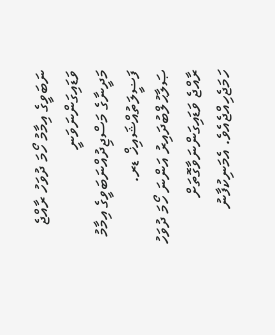ނަބަވީގެ އިމާމު ހޯމަ ދުވަހު ރާއްޖެ ވަޑައިގަންނަވަނީ
މަދީނާގެ މަސްޖިދުއްނަބަވީގެ އިމާމު ފަޟީލަތުއްޝައިޚް ޑރ. ޞަލާޙުލްބުދައިރު އަންނަ ހޯމަ ދުވަހު ރާއްޖެ ވަޑައިގަންނަވާގޮތަށް ހަމަޖެހިއްޖެއެވެ. އެމަނިކުފާނު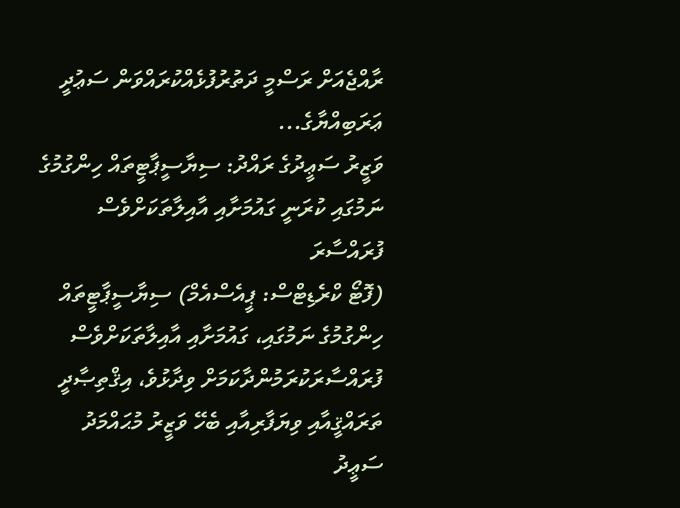ރާއްޖެއަށް ރަސްމީ ދަތުރުފުޅެއްކުރައްވަން ސަޢުދީ ޢަރަބިއްޔާގެ...
ވަޒީރު ސަޢީދުގެ ރައްދު: ސިޔާސީޕާޓީތައް ހިންގުމުގެ ނަމުގައި ކުރަނީ ގައުމަށާއި އާއިލާތަކަށްވެސް ފުރައްސާރަ
(ފޮޓޯ ކްރެޑިޓްސް: ޕީއެސްއެމް) ސިޔާސީޕާޓީތައް ހިންގުމުގެ ނަމުގައި، ގައުމަށާއި އާއިލާތަކަށްވެސް ފުރައްސާރަކުރަމުންދާކަމަށް ވިދާޅުވެ، އިޤްތިޞާދީ ތަރައްޤީއާއި ވިޔަފާރިއާއި ބެހޭ ވަޒީރު މުޙައްމަދު ސަޢީދު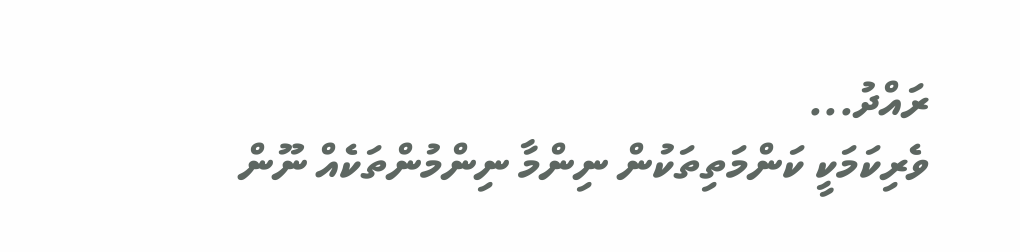ރައްދު...
ވެރިކަމަކީ ކަންމަތިތަކުން ނިންމާ ނިންމުންތަކެއް ނޫން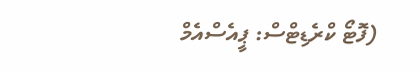(ފޮޓޯ ކްރެޑިޓްސް: ޕީއެސްއެމް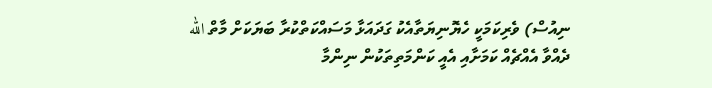ނިއުސް) ވެރިކަމަކީ ހެޔޮނިޔަތާއެކު ގަދައަޅާ މަސައްކަތްކުރާ ބަޔަކަށް މާތް الله ދެއްވާ އެއްޗެއް ކަމަށާއި އެއީ ކަންމަތިތަކުން ނިންމާ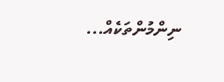ނިންމުންތަކެއް...